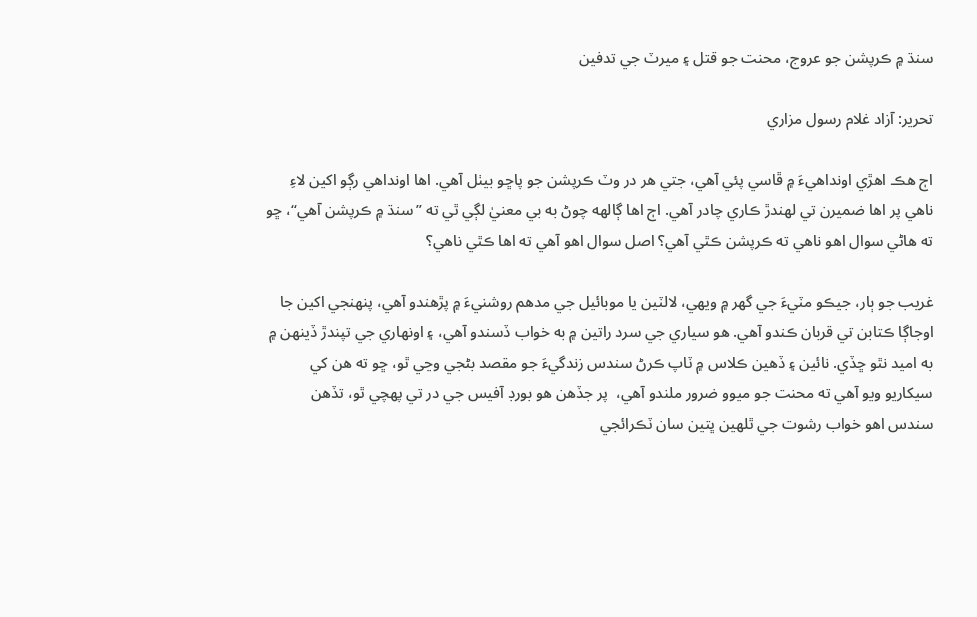سنڌ ۾ ڪرپشن جو عروج، محنت جو قتل ۽ ميرٽ جي تدفين

تحرير: آزاد غلام رسول مزاري

اڄ هڪ اهڙي اونداهيءَ ۾ ڦاسي پئي آهي، جتي هر در وٽ ڪرپشن جو پاڇو بيٺل آهي. اها اونداهي رڳو اکين لاءِ ناهي پر اها ضميرن تي لهندڙ ڪاري چادر آهي. اڄ اها ڳالهه چوڻ به بي معنيٰ لڳي ٿي ته ”سنڌ ۾ ڪرپشن آهي“، ڇو ته هاڻي سوال اهو ناهي ته ڪرپشن ڪٿي آهي؟ اصل سوال اهو آهي ته اها ڪٿي ناهي؟

غريب جو ٻار، جيڪو مٽيءَ جي گهر ۾ ويهي، لالٽين يا موبائيل جي مدهم روشنيءَ ۾ پڙهندو آهي، پنهنجي اکين جا اوجاڳا ڪتابن تي قربان ڪندو آهي. هو سياري جي سرد راتين ۾ به خواب ڏسندو آهي، ۽ اونهاري جي تپندڙ ڏينهن ۾ به اميد نٿو ڇڏي. نائين ۽ ڏهين ڪلاس ۾ ٽاپ ڪرڻ سندس زندگيءَ جو مقصد بڻجي وڃي ٿو، ڇو ته هن کي سيکاريو ويو آهي ته محنت جو ميوو ضرور ملندو آهي،  پر جڏهن هو بورڊ آفيس جي در تي پهچي ٿو، تڏهن سندس اهو خواب رشوت جي ٿلهين ڀتين سان ٽڪرائجي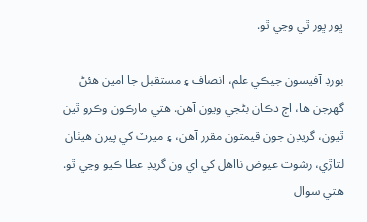ڀور ڀور ٿي وڃي ٿو.

بورڊ آفيسون جيڪي علم، انصاف ۽ مستقبل جا امين هئڻ گهرجن ها، اڄ دڪان بڻجي ويون آهن. هتي مارڪون وڪرو ٿين ٿيون، گريڊن جون قيمتون مقرر آهن، ۽ ميرٽ کي پيرن هيٺان لتاڙي، رشوت عيوض نااهل کي اي ون گريڊ عطا ڪيو وڃي ٿو. هتي سوال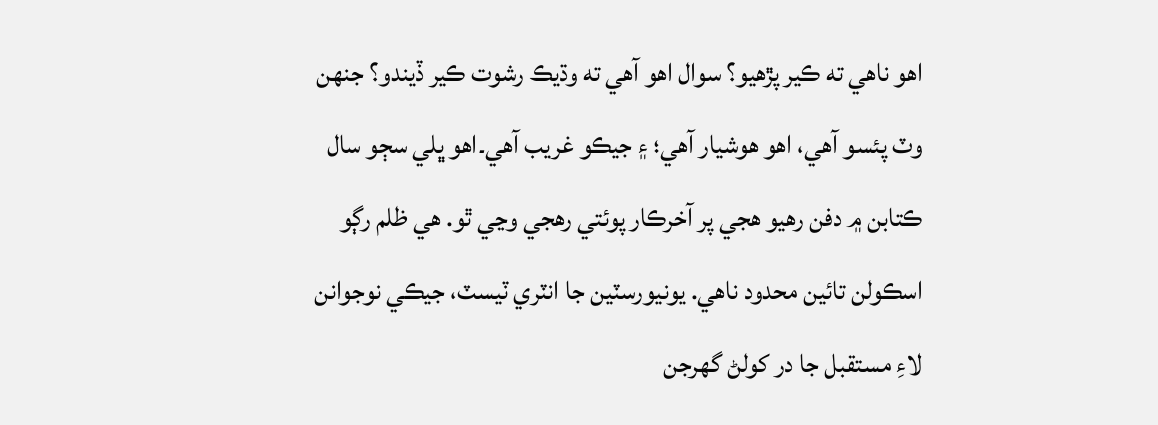اهو ناهي ته ڪير پڙهيو؟ سوال اهو آهي ته وڌيڪ رشوت ڪير ڏيندو؟ جنهن وٽ پئسو آهي، اهو هوشيار آهي؛ ۽ جيڪو غريب آهي۔اهو ڀلي سڄو سال ڪتابن ۾ دفن رهيو هجي پر آخرڪار پوئتي رهجي وڃي ٿو. هي ظلم رڳو اسڪولن تائين محدود ناهي. يونيورسٽين جا انٽري ٽيسٽ، جيڪي نوجوانن لاءِ مستقبل جا در کولڻ گهرجن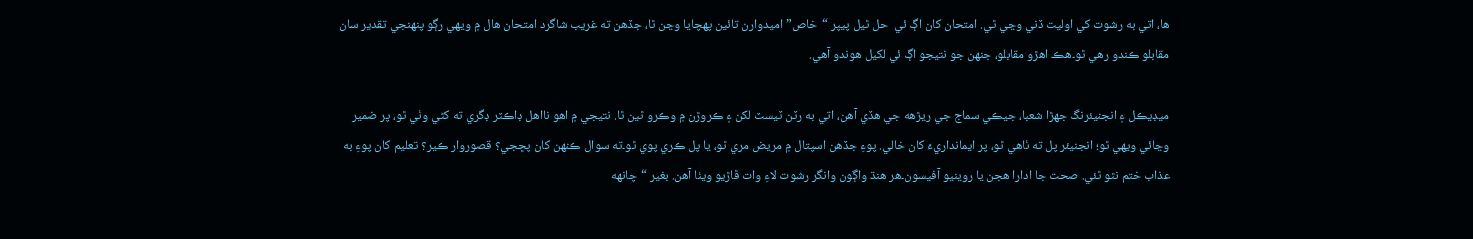ها، اتي به رشوت کي اوليت ڏني وڃي ٿي. امتحان کان اڳ ئي  حل ٿيل پيپر “خاص” اميدوارن تائين پهچايا وڃن ٿا، جڏهن ته غريب شاگرد امتحان هال ۾ ويهي رڳو پنهنجي تقدير سان مقابلو ڪندو رهي ٿو۔هڪ اهڙو مقابلو، جنهن جو نتيجو اڳ ئي لکيل هوندو آهي.

ميڊيڪل ۽ انجنيئرنگ جهڙا شعبا، جيڪي سماج جي ريڙهه جي هڏي آهن، اتي به رٽن ٽيسٽ لکن ۽ ڪروڙن ۾ وڪرو ٿين ٿا. نتيجي ۾ اهو نااهل ڊاڪٽر ڊگري ته کڻي وٺي ٿو، پر ضمير وڃائي ويهي ٿو؛ انجنيئر پل ته ٺاهي ٿو، پر ايمانداريءَ کان خالي. پوءِ جڏهن اسپتال ۾ مريض مري ٿو، يا پل ڪري پوي ٿو۔ته سوال ڪنهن کان پڇجي؟ قصوروار ڪير؟ تعليم کان پوءِ به عذاب ختم نٿو ٿئي. صحت جا ادارا هجن يا روينيو آفيسون۔هر هنڌ واڳون وانگر رشوت لاءِ وات ڦاڙيو ويٺا آهن. بغير “چانهه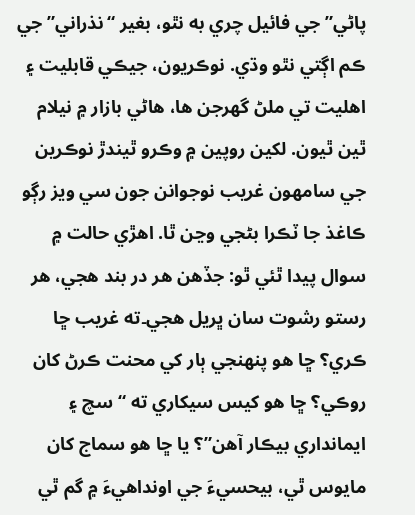پاڻي” جي فائيل چري به نٿو، بغير “نذراني” جي ڪم اڳتي نٿو وڌي. نوڪريون، جيڪي قابليت ۽ اهليت تي ملڻ گهرجن ها، هاڻي بازار ۾ نيلام ٿين ٿيون. لکين روپين ۾ وڪرو ٿيندڙ نوڪرين جي سامهون غريب نوجوانن جون سي ويز رڳو ڪاغذ جا ٽڪرا بڻجي وڃن ٿا. اهڙي حالت ۾ سوال پيدا ٿئي ٿو: جڏهن هر در بند هجي، هر رستو رشوت سان ڀريل هجي۔ته غريب ڇا ڪري؟ ڇا هو پنهنجي ٻار کي محنت ڪرڻ کان روڪي؟ ڇا هو کيس سيکاري ته “سچ ۽ ايمانداري بيڪار آهن”؟ يا ڇا هو سماج کان مايوس ٿي، بيحسيءَ جي اونداهيءَ ۾ گم ٿي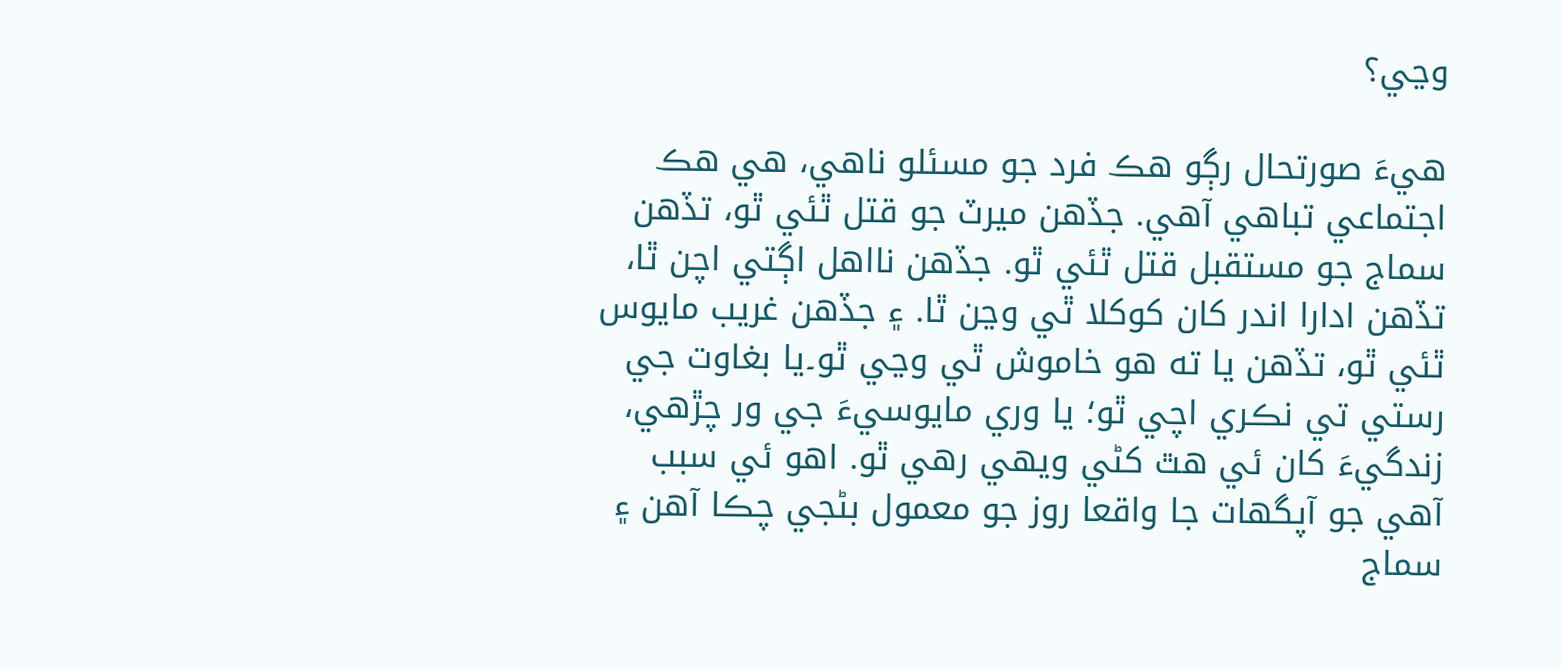وڃي؟

هيءَ صورتحال رڳو هڪ فرد جو مسئلو ناهي، هي هڪ اجتماعي تباهي آهي. جڏهن ميرٽ جو قتل ٿئي ٿو، تڏهن سماج جو مستقبل قتل ٿئي ٿو. جڏهن نااهل اڳتي اچن ٿا، تڏهن ادارا اندر کان کوکلا ٿي وڃن ٿا. ۽ جڏهن غريب مايوس ٿئي ٿو، تڏهن يا ته هو خاموش ٿي وڃي ٿو۔يا بغاوت جي رستي تي نڪري اچي ٿو؛ يا وري مايوسيءَ جي ور چڙهي، زندگيءَ کان ئي هٿ کڻي ويهي رهي ٿو. اهو ئي سبب آهي جو آپگهات جا واقعا روز جو معمول بڻجي چڪا آهن ۽ سماج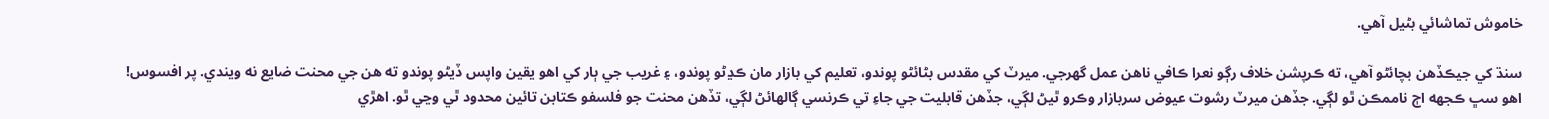خاموش تماشائي بڻيل آهي.

سنڌ کي جيڪڏهن بچائڻو آهي، ته ڪرپشن خلاف رڳو نعرا ڪافي ناهن عمل گهرجي. ميرٽ کي مقدس بڻائڻو پوندو، تعليم کي بازار مان ڪڍڻو پوندو، ۽ غريب جي ٻار کي اهو يقين واپس ڏيڻو پوندو ته هن جي محنت ضايع نه ويندي. پر افسوس! اهو سڀ ڪجهه اڄ ناممڪن ٿو لڳي. جڏهن ميرٽ رشوت عيوض سربازار وڪرو ٿيڻ لڳي، جڏهن قابليت جي جاءِ تي ڪرنسي ڳالهائڻ لڳي، تڏهن محنت جو فلسفو ڪتابن تائين محدود ٿي وڃي ٿو. اهڙي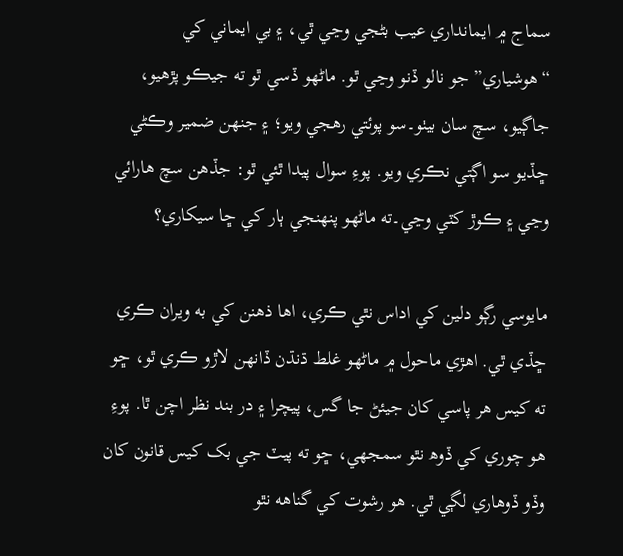سماج ۾ ايمانداري عيب بڻجي وڃي ٿي، ۽ بي ايماني کي “هوشياري” جو نالو ڏنو وڃي ٿو. ماڻهو ڏسي ٿو ته جيڪو پڙهيو، جاڳيو، سچ سان بيٺو۔سو پوئتي رهجي ويو؛ ۽ جنهن ضمير وڪڻي ڇڏيو سو اڳتي نڪري ويو. پوءِ سوال پيدا ٿئي ٿو: جڏهن سچ هارائي وڃي ۽ ڪوڙ کٽي وڃي۔ته ماڻهو پنهنجي ٻار کي ڇا سيکاري؟

مايوسي رڳو دلين کي اداس نٿي ڪري، اها ذهنن کي به ويران ڪري ڇڏي ٿي. اهڙي ماحول ۾ ماڻهو غلط ڌنڌن ڏانهن لاڙو ڪري ٿو، ڇو ته کيس هر پاسي کان جيئڻ جا گس، پيچرا ۽ در بند نظر اچن ٿا. پوءِ هو چوري کي ڏوھ نٿو سمجهي، ڇو ته پيٽ جي بک کيس قانون کان وڏو ڏوهاري لڳي ٿي. هو رشوت کي گناهه نٿو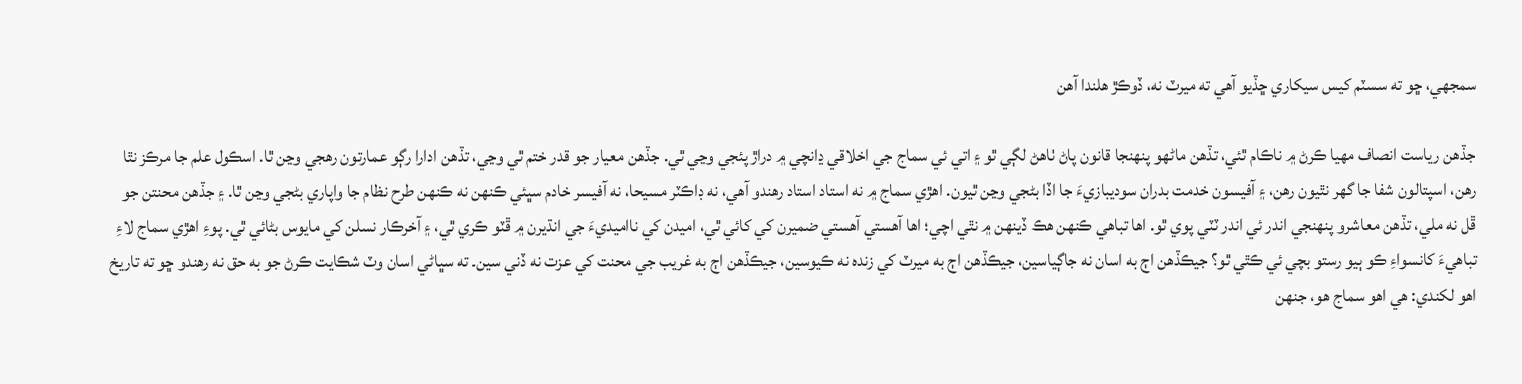سمجهي، ڇو ته سسٽم کيس سيکاري ڇڏيو آهي ته ميرٽ نه، ڏوڪڙ هلندا آهن

جڏهن رياست انصاف مهيا ڪرڻ ۾ ناڪام ٿئي، تڏهن ماڻهو پنهنجا قانون پاڻ ٺاهڻ لڳي ٿو ۽ اتي ئي سماج جي اخلاقي ڍانچي ۾ دراڙ پئجي وڃي ٿي. جڏهن معيار جو قدر ختم ٿي وڃي، تڏهن ادارا رڳو عمارتون رهجي وڃن ٿا. اسڪول علم جا مرڪز نٿا رهن، اسپتالون شفا جا گهر نٿيون رهن، ۽ آفيسون خدمت بدران سوديبازيءَ جا اڏا بڻجي وڃن ٿيون. اهڙي سماج ۾ نه استاد استاد رهندو آهي، نه ڊاڪٽر مسيحا، نه آفيسر خادم سڀئي ڪنهن نه ڪنهن طرح نظام جا واپاري بڻجي وڃن ٿا. ۽ جڏهن محنتن جو ڦل نه ملي، تڏهن معاشرو پنهنجي اندر ئي اندر ٽٽي پوي ٿو. اها تباهي ڪنهن هڪ ڏينهن ۾ نٿي اچي؛ اها آهستي آهستي ضميرن کي کائي ٿي، اميدن کي نااميديءَ جي انڌيرن ۾ ڦٽو ڪري ٿي، ۽ آخرڪار نسلن کي مايوس بڻائي ٿي. پوءِ اهڙي سماج لاءِ تباهيءَ کانسواءِ ڪو ٻيو رستو بچي ئي ڪٿي ٿو؟ جيڪڏهن اڄ به اسان نه جاڳياسين، جيڪڏهن اڄ به ميرٽ کي زنده نه ڪيوسين، جيڪڏهن اڄ به غريب جي محنت کي عزت نه ڏني سين۔ ته سڀاڻي اسان وٽ شڪايت ڪرڻ جو به حق نه رهندو ڇو ته تاريخ اهو لکندي: هي اهو سماج هو، جنهن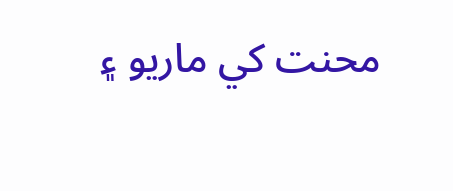محنت کي ماريو ۽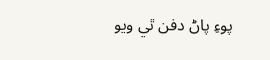پوءِ پاڻ دفن ٿي ويو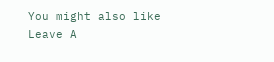You might also like
Leave A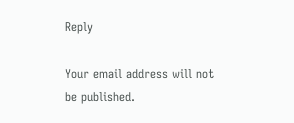Reply

Your email address will not be published.